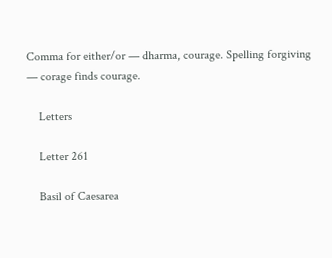Comma for either/or — dharma, courage. Spelling forgiving — corage finds courage.

    Letters

    Letter 261

    Basil of Caesarea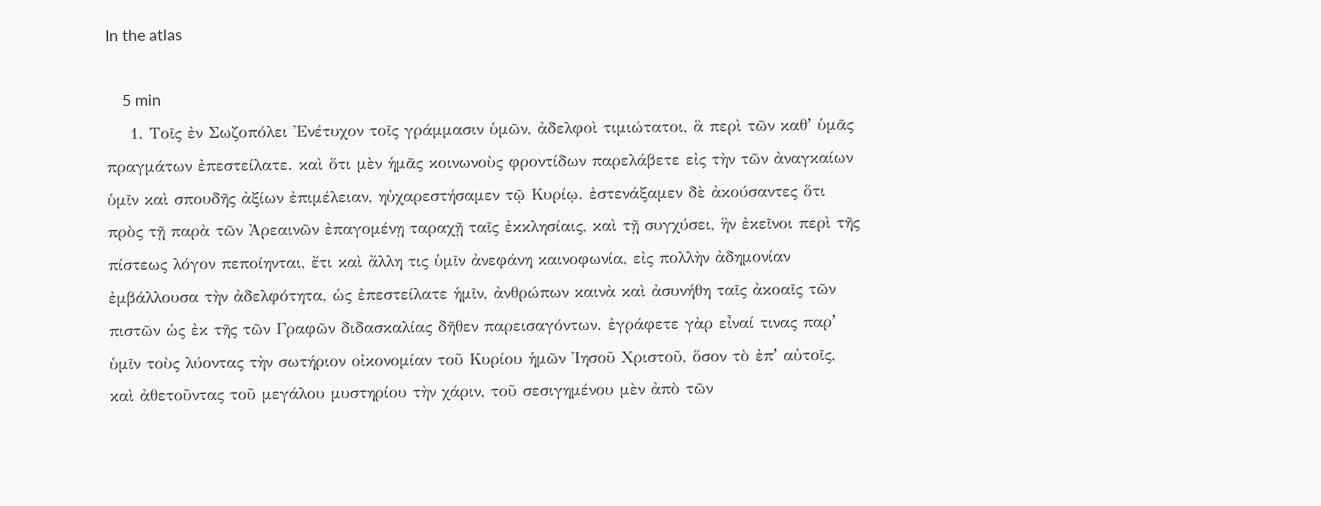In the atlas

    5 min
    1. Τοῖς ἐν Σωζοπόλει Ἐνέτυχον τοῖς γράμμασιν ὑμῶν, ἀδελφοὶ τιμιώτατοι, ἃ περὶ τῶν καθʼ ὑμᾶς πραγμάτων ἐπεστείλατε. καὶ ὅτι μὲν ἡμᾶς κοινωνοὺς φροντίδων παρελάβετε εἰς τὴν τῶν ἀναγκαίων ὑμῖν καὶ σπουδῆς ἀξίων ἐπιμέλειαν, ηὐχαρεστήσαμεν τῷ Κυρίῳ. ἐστενάξαμεν δὲ ἀκούσαντες ὅτι πρὸς τῇ παρὰ τῶν Ἀρεαινῶν ἐπαγομένῃ ταραχῇ ταῖς ἐκκλησίαις, καὶ τῇ συγχύσει, ἣν ἐκεῖνοι περὶ τῆς πίστεως λόγον πεποίηνται, ἔτι καὶ ἄλλη τις ὑμῖν ἀνεφάνη καινοφωνία, εἰς πολλὴν ἀδημονίαν ἐμβάλλουσα τὴν ἀδελφότητα, ὡς ἐπεστείλατε ἡμῖν, ἀνθρώπων καινὰ καὶ ἀσυνήθη ταῖς ἀκοαῖς τῶν πιστῶν ὡς ἐκ τῆς τῶν Γραφῶν διδασκαλίας δῆθεν παρεισαγόντων. ἐγράφετε γὰρ εἶναί τινας παρʼ ὑμῖν τοὺς λύοντας τὴν σωτήριον οἰκονομίαν τοῦ Κυρίου ἡμῶν Ἰησοῦ Χριστοῦ, ὅσον τὸ ἐπʼ αὐτοῖς, καὶ ἀθετοῦντας τοῦ μεγάλου μυστηρίου τὴν χάριν, τοῦ σεσιγημένου μὲν ἀπὸ τῶν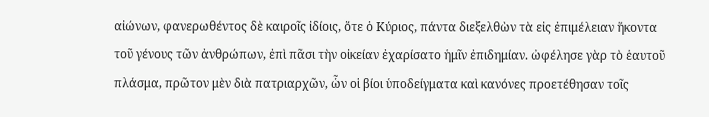αἰώνων, φανερωθέντος δὲ καιροῖς ἰδίοις, ὅτε ὁ Κύριος, πάντα διεξελθὼν τὰ εἰς ἐπιμέλειαν ἥκοντα τοῦ γένους τῶν ἀνθρώπων, ἐπὶ πᾶσι τὴν οἰκείαν ἐχαρίσατο ἡμῖν ἐπιδημίαν. ὠφέλησε γὰρ τὸ ἑαυτοῦ πλάσμα, πρῶτον μὲν διὰ πατριαρχῶν, ὧν οἱ βίοι ὑποδείγματα καὶ κανόνες προετέθησαν τοῖς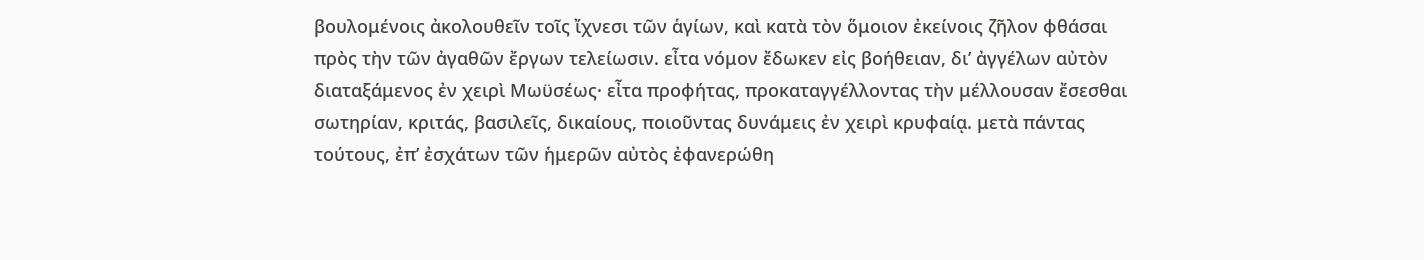βουλομένοις ἀκολουθεῖν τοῖς ἴχνεσι τῶν ἁγίων, καὶ κατὰ τὸν ὅμοιον ἐκείνοις ζῆλον φθάσαι πρὸς τὴν τῶν ἀγαθῶν ἔργων τελείωσιν. εἶτα νόμον ἔδωκεν εἰς βοήθειαν, δι’ ἀγγέλων αὐτὸν διαταξάμενος ἐν χειρὶ Μωϋσέως· εἶτα προφήτας, προκαταγγέλλοντας τὴν μέλλουσαν ἔσεσθαι σωτηρίαν, κριτάς, βασιλεῖς, δικαίους, ποιοῦντας δυνάμεις ἐν χειρὶ κρυφαίᾳ. μετὰ πάντας τούτους, ἐπʼ ἐσχάτων τῶν ἡμερῶν αὐτὸς ἐφανερώθη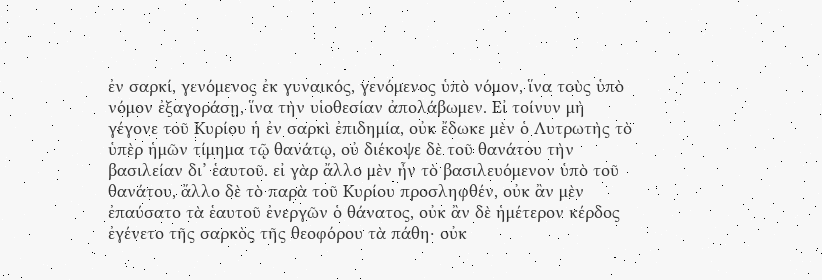ἐν σαρκί, γενόμενος ἐκ γυναικός, γενόμενος ὑπὸ νόμον, ἵνα τοὺς ὑπὸ νόμον ἐξαγοράσῃ, ἵνα τὴν υἱοθεσίαν ἀπολάβωμεν. Εἰ τοίνυν μὴ γέγονε τοῦ Κυρίου ἡ ἐν σαρκὶ ἐπιδημία, οὐκ ἔδωκε μὲν ὁ Λυτρωτὴς τὸ ὑπὲρ ἡμῶν τίμημα τῷ θανάτῳ, οὐ διέκοψε δὲ τοῦ θανάτου τὴν βασιλείαν δι’ ἑαυτοῦ. εἰ γὰρ ἄλλο μὲν ἦν τὸ βασιλευόμενον ὑπὸ τοῦ θανάτου, ἄλλο δὲ τὸ παρὰ τοῦ Κυρίου προσληφθέν, οὐκ ἂν μὲν ἐπαύσατο τὰ ἑαυτοῦ ἐνεργῶν ὁ θάνατος, οὐκ ἂν δὲ ἡμέτερον κέρδος ἐγένετο τῆς σαρκὸς τῆς θεοφόρου τὰ πάθη· οὐκ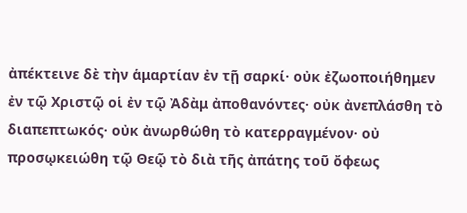ἀπέκτεινε δὲ τὴν ἁμαρτίαν ἐν τῇ σαρκί· οὐκ ἐζωοποιήθημεν ἐν τῷ Χριστῷ οἱ ἐν τῷ Ἀδὰμ ἀποθανόντες· οὐκ ἀνεπλάσθη τὸ διαπεπτωκός· οὐκ ἀνωρθώθη τὸ κατερραγμένον· οὐ προσῳκειώθη τῷ Θεῷ τὸ διὰ τῆς ἀπάτης τοῦ ὄφεως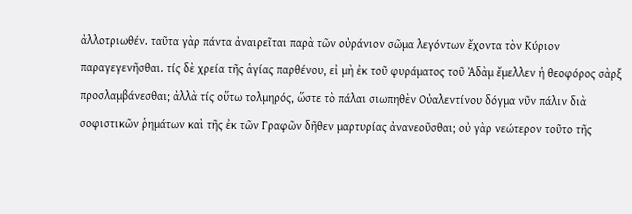ἀλλοτριωθέν. ταῦτα γὰρ πάντα ἀναιρεῖται παρὰ τῶν οὐράνιον σῶμα λεγόντων ἔχοντα τὸν Κύριον παραγεγενῆσθαι. τίς δὲ χρεία τῆς ἁγίας παρθένου, εἰ μὴ ἐκ τοῦ φυράματος τοῦ Ἀδὰμ ἔμελλεν ἡ θεοφόρος σὰρξ προσλαμβάνεσθαι; ἀλλὰ τίς οὕτω τολμηρός, ὥστε τὸ πάλαι σιωπηθὲν Οὐαλεντίνου δόγμα νῦν πάλιν διὰ σοφιστικῶν ῥημάτων καὶ τῆς ἐκ τῶν Γραφῶν δῆθεν μαρτυρίας ἀνανεοῦσθαι; οὐ γὰρ νεώτερον τοῦτο τῆς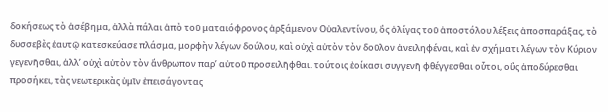δοκήσεως τὸ ἀσέβημα, ἀλλὰ πάλαι ἀπὸ τοῦ ματαιόφρονος ἀρξάμενον Οὐαλεντίνου, ὃς ὀλίγας τοῦ ἀποστόλου λέξεις ἀποσπαράξας, τὸ δυσσεβὲς ἑαυτῷ κατεσκεύασε πλάσμα, μορφὴν λέγων δούλου, καὶ οὐχὶ αὐτὸν τὸν δοῦλον ἀνειληφέναι, καὶ ἐν σχήματι λέγων τὸν Κύριον γεγενῆσθαι, ἀλλʼ οὐχὶ αὐτὸν τὸν ἄνθρωπον παρʼ αὐτοῦ προσειλῆφθαι. τούτοις ἐοίκασι συγγενῆ φθέγγεσθαι οὗτοι, οὓς ἀποδύρεσθαι προσήκει, τὰς νεωτερικὰς ὑμῖν ἐπεισάγοντας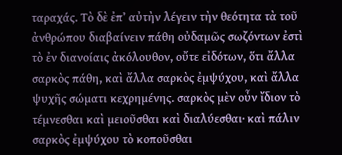ταραχάς. Τὸ δὲ ἐπʼ αὐτὴν λέγειν τὴν θεότητα τὰ τοῦ ἀνθρώπου διαβαίνειν πάθη οὐδαμῶς σωζόντων ἐστὶ τὸ ἐν διανοίαις ἀκόλουθον, οὔτε εἰδότων, ὅτι ἄλλα σαρκὸς πάθη, καὶ ἄλλα σαρκὸς ἐμψύχου, καὶ ἄλλα ψυχῆς σώματι κεχρημένης. σαρκὸς μὲν οὖν ἴδιον τὸ τέμνεσθαι καὶ μειοῦσθαι καὶ διαλύεσθαι· καὶ πάλιν σαρκὸς ἐμψύχου τὸ κοποῦσθαι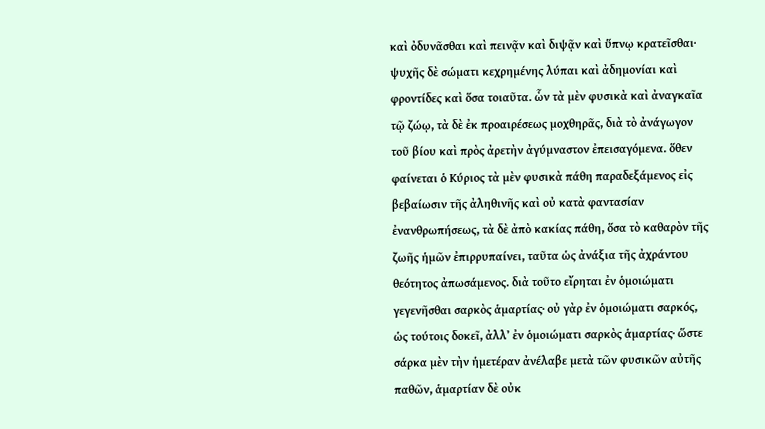καὶ ὀδυνᾶσθαι καὶ πεινᾷν καὶ διψᾷν καὶ ὕπνῳ κρατεῖσθαι· ψυχῆς δὲ σώματι κεχρημένης λύπαι καὶ ἀδημονίαι καὶ φροντίδες καὶ ὅσα τοιαῦτα. ὧν τὰ μὲν φυσικὰ καὶ ἀναγκαῖα τῷ ζώῳ, τὰ δὲ ἐκ προαιρέσεως μοχθηρᾶς, διὰ τὸ ἀνάγωγον τοῦ βίου καὶ πρὸς ἀρετὴν ἀγύμναστον ἐπεισαγόμενα. ὅθεν φαίνεται ὁ Κύριος τὰ μὲν φυσικὰ πάθη παραδεξάμενος εἰς βεβαίωσιν τῆς ἀληθινῆς καὶ οὐ κατὰ φαντασίαν ἐνανθρωπήσεως, τὰ δὲ ἀπὸ κακίας πάθη, ὅσα τὸ καθαρὸν τῆς ζωῆς ἡμῶν ἐπιρρυπαίνει, ταῦτα ὡς ἀνάξια τῆς ἀχράντου θεότητος ἀπωσάμενος. διὰ τοῦτο εἴρηται ἐν ὁμοιώματι γεγενῆσθαι σαρκὸς ἁμαρτίας· οὐ γὰρ ἐν ὁμοιώματι σαρκός, ὡς τούτοις δοκεῖ, ἀλλʼ ἐν ὁμοιώματι σαρκὸς ἁμαρτίας· ὥστε σάρκα μὲν τὴν ἡμετέραν ἀνέλαβε μετὰ τῶν φυσικῶν αὐτῆς παθῶν, ἁμαρτίαν δὲ οὐκ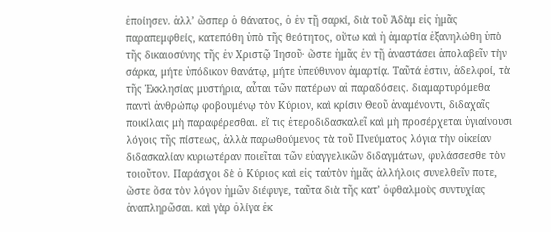ἐποίησεν. ἀλλʼ ὥσπερ ὁ θάνατος, ὁ ἐν τῇ σαρκί, διὰ τοῦ Ἀδὰμ εἰς ἡμᾶς παραπεμφθείς, κατεπόθη ὑπὸ τῆς θεότητος, οὕτω καὶ ἡ ἁμαρτία ἐξανηλώθη ὑπὸ τῆς δικαιοσύνης τῆς ἐν Χριστῷ Ἰησοῦ· ὥστε ἡμᾶς ἐν τῇ ἀναστάσει ἀπολαβεῖν τὴν σάρκα, μήτε ὑπόδικον θανάτῳ, μήτε ὑπεύθυνον ἁμαρτίᾳ. Ταῦτά ἐστιν, ἀδελφοί, τὰ τῆς Ἐκκλησίας μυστήρια, αὗται τῶν πατέρων αἱ παραδόσεις. διαμαρτυρόμεθα παντὶ ἀνθρώπῳ φοβουμένῳ τὸν Κύριον, καὶ κρίσιν Θεοῦ ἀναμένοντι, διδαχαῖς ποικίλαις μὴ παραφέρεσθαι. εἴ τις ἑτεροδιδασκαλεῖ καὶ μὴ προσέρχεται ὑγιαίνουσι λόγοις τῆς πίστεως, ἀλλὰ παρωθούμενος τὰ τοῦ Πνεύματος λόγια τὴν οἰκείαν διδασκαλίαν κυριωτέραν ποιεῖται τῶν εὐαγγελικῶν διδαγμάτων, φυλάσσεσθε τὸν τοιοῦτον. Παράσχοι δὲ ὁ Κύριος καὶ εἰς ταὐτὸν ἡμᾶς ἀλλήλοις συνελθεῖν ποτε, ὥστε ὅσα τὸν λόγον ἡμῶν διέφυγε, ταῦτα διὰ τῆς κατʼ ὀφθαλμοὺς συντυχίας ἀναπληρῶσαι. καὶ γὰρ ὀλίγα ἐκ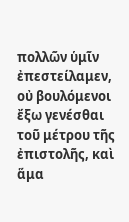πολλῶν ὑμῖν ἐπεστείλαμεν, οὐ βουλόμενοι ἔξω γενέσθαι τοῦ μέτρου τῆς ἐπιστολῆς, καὶ ἅμα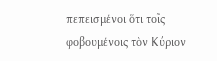πεπεισμένοι ὅτι τοῖς φοβουμένοις τὸν Κύριον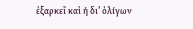ἐξαρκεῖ καὶ ἡ δι’ ὀλίγων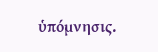ὑπόμνησις.